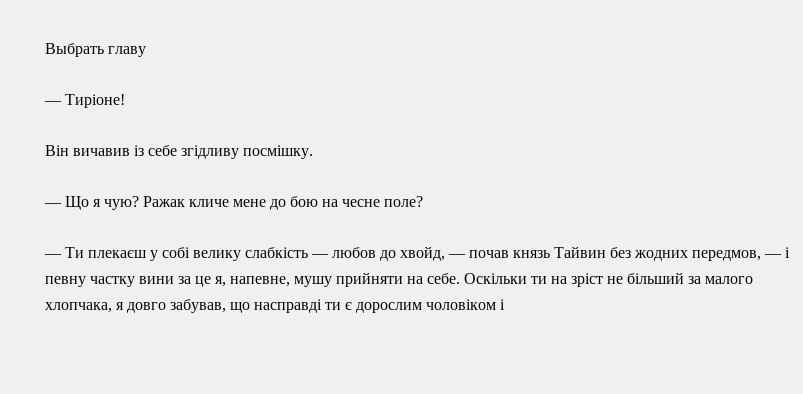Выбрать главу

— Тиріоне!

Він вичавив із себе згідливу посмішку.

— Що я чую? Ражак кличе мене до бою на чесне поле?

— Ти плекаєш у собі велику слабкість — любов до хвойд, — почав князь Тайвин без жодних передмов, — і певну частку вини за це я, напевне, мушу прийняти на себе. Оскільки ти на зріст не більший за малого хлопчака, я довго забував, що насправді ти є дорослим чоловіком і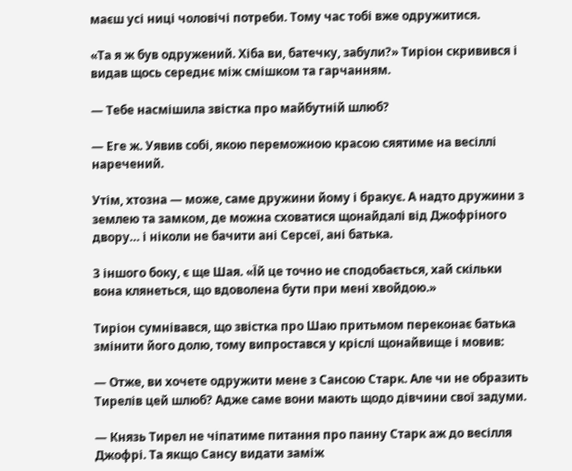маєш усі ниці чоловічі потреби. Тому час тобі вже одружитися.

«Та я ж був одружений. Хіба ви, батечку, забули?» Тиріон скривився і видав щось середнє між смішком та гарчанням.

— Тебе насмішила звістка про майбутній шлюб?

— Еге ж. Уявив собі, якою переможною красою сяятиме на весіллі наречений.

Утім, хтозна — може, саме дружини йому і бракує. А надто дружини з землею та замком, де можна сховатися щонайдалі від Джофріного двору… і ніколи не бачити ані Серсеї, ані батька.

З іншого боку, є ще Шая. «Їй це точно не сподобається, хай скільки вона клянеться, що вдоволена бути при мені хвойдою.»

Тиріон сумнівався, що звістка про Шаю притьмом переконає батька змінити його долю, тому випростався у кріслі щонайвище і мовив:

— Отже, ви хочете одружити мене з Сансою Старк. Але чи не образить Тирелів цей шлюб? Адже саме вони мають щодо дівчини свої задуми.

— Князь Тирел не чіпатиме питання про панну Старк аж до весілля Джофрі. Та якщо Сансу видати заміж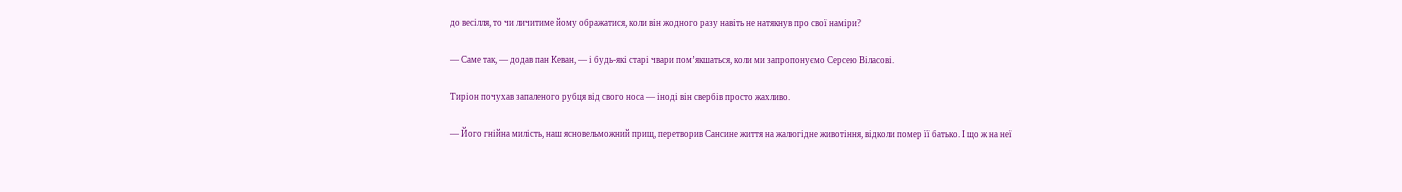до весілля, то чи личитиме йому ображатися, коли він жодного разу навіть не натякнув про свої наміри?

— Саме так, — додав пан Кеван, — і будь-які старі чвари пом’якшаться, коли ми запропонуємо Серсею Віласові.

Тиріон почухав запаленого рубця від свого носа — іноді він свербів просто жахливо.

— Його гнійна милість, наш ясновельможний прищ, перетворив Сансине життя на жалюгідне животіння, відколи помер її батько. І що ж на неї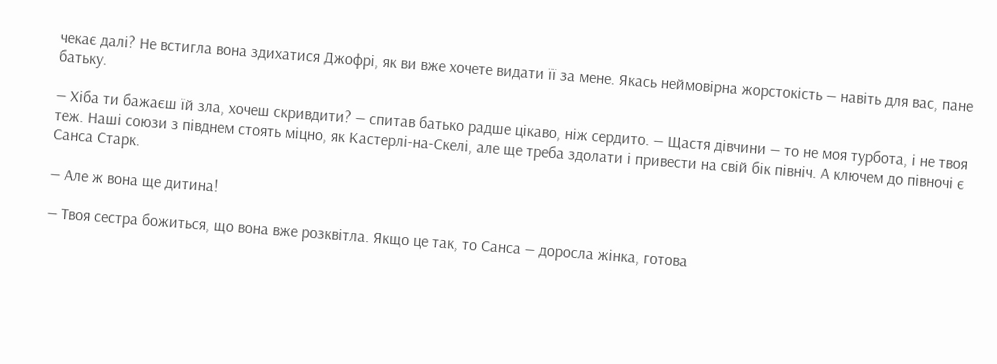чекає далі? Не встигла вона здихатися Джофрі, як ви вже хочете видати її за мене. Якась неймовірна жорстокість — навіть для вас, пане батьку.

— Хіба ти бажаєш їй зла, хочеш скривдити? — спитав батько радше цікаво, ніж сердито. — Щастя дівчини — то не моя турбота, і не твоя теж. Наші союзи з півднем стоять міцно, як Кастерлі-на-Скелі, але ще треба здолати і привести на свій бік північ. А ключем до півночі є Санса Старк.

— Але ж вона ще дитина!

— Твоя сестра божиться, що вона вже розквітла. Якщо це так, то Санса — доросла жінка, готова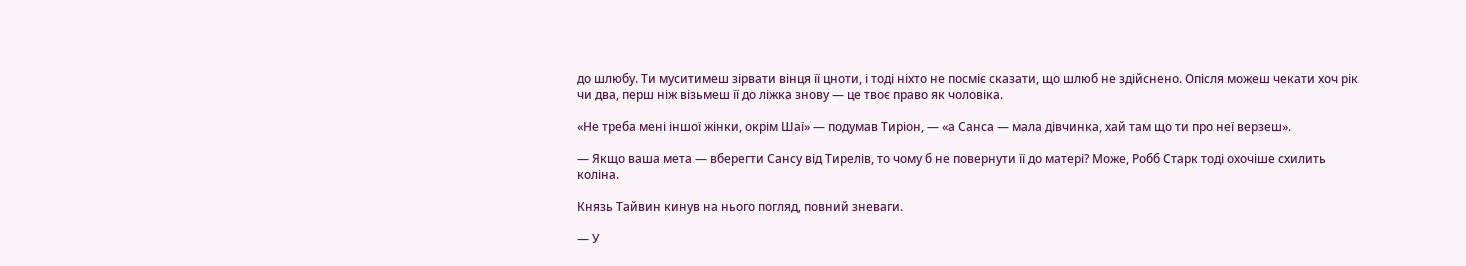до шлюбу. Ти муситимеш зірвати вінця її цноти, і тоді ніхто не посміє сказати, що шлюб не здійснено. Опісля можеш чекати хоч рік чи два, перш ніж візьмеш її до ліжка знову — це твоє право як чоловіка.

«Не треба мені іншої жінки, окрім Шаї» — подумав Тиріон, — «а Санса — мала дівчинка, хай там що ти про неї верзеш».

— Якщо ваша мета — вберегти Сансу від Тирелів, то чому б не повернути її до матері? Може, Робб Старк тоді охочіше схилить коліна.

Князь Тайвин кинув на нього погляд, повний зневаги.

— У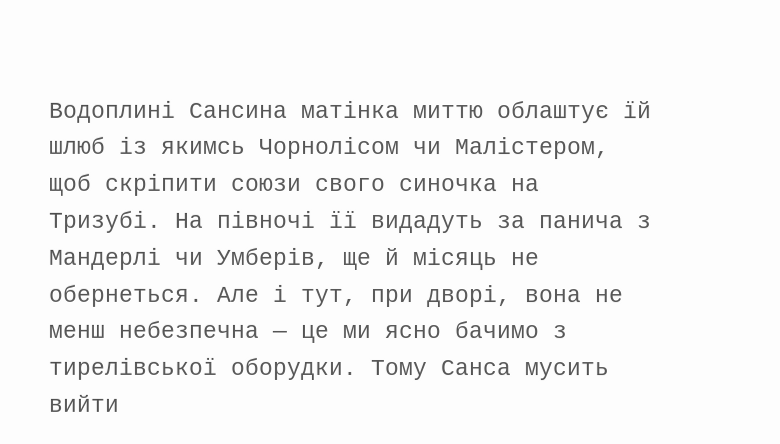Водоплині Сансина матінка миттю облаштує їй шлюб із якимсь Чорнолісом чи Малістером, щоб скріпити союзи свого синочка на Тризубі. На півночі її видадуть за панича з Мандерлі чи Умберів, ще й місяць не обернеться. Але і тут, при дворі, вона не менш небезпечна — це ми ясно бачимо з тирелівської оборудки. Тому Санса мусить вийти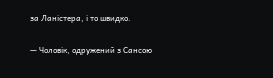за Ланістера, і то швидко.

— Чоловік, одружений з Сансою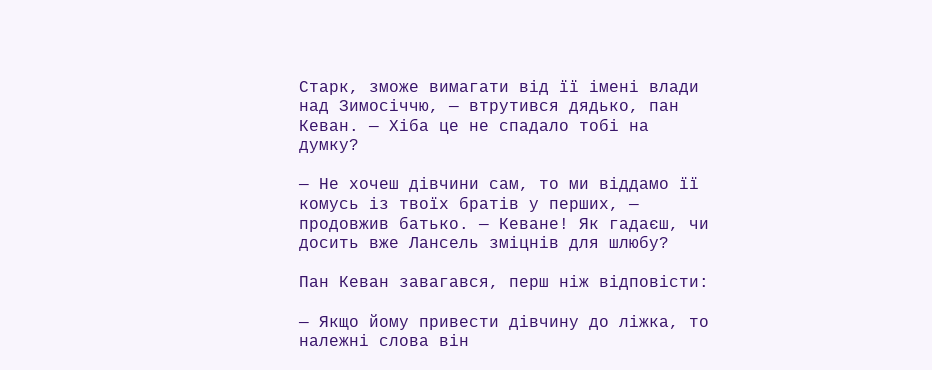Старк, зможе вимагати від її імені влади над Зимосіччю, — втрутився дядько, пан Кеван. — Хіба це не спадало тобі на думку?

— Не хочеш дівчини сам, то ми віддамо її комусь із твоїх братів у перших, — продовжив батько. — Кеване! Як гадаєш, чи досить вже Лансель зміцнів для шлюбу?

Пан Кеван завагався, перш ніж відповісти:

— Якщо йому привести дівчину до ліжка, то належні слова він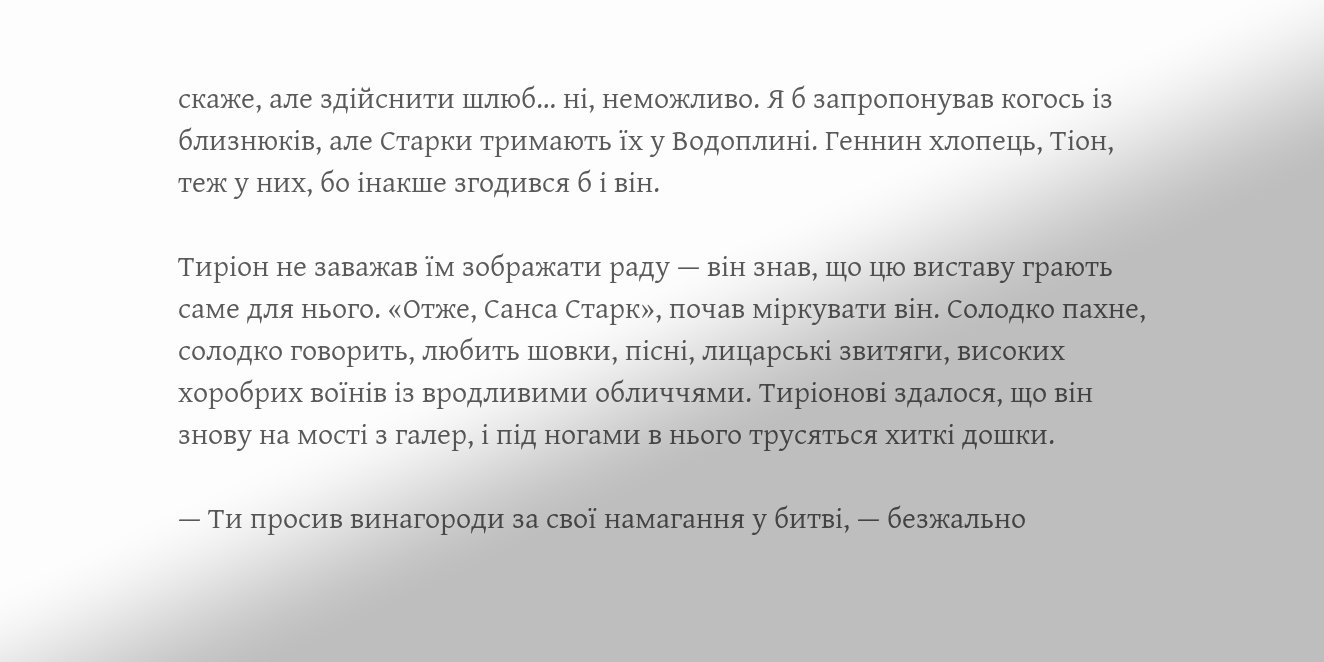скаже, але здійснити шлюб… ні, неможливо. Я б запропонував когось із близнюків, але Старки тримають їх у Водоплині. Геннин хлопець, Тіон, теж у них, бо інакше згодився б і він.

Тиріон не заважав їм зображати раду — він знав, що цю виставу грають саме для нього. «Отже, Санса Старк», почав міркувати він. Солодко пахне, солодко говорить, любить шовки, пісні, лицарські звитяги, високих хоробрих воїнів із вродливими обличчями. Тиріонові здалося, що він знову на мості з галер, і під ногами в нього трусяться хиткі дошки.

— Ти просив винагороди за свої намагання у битві, — безжально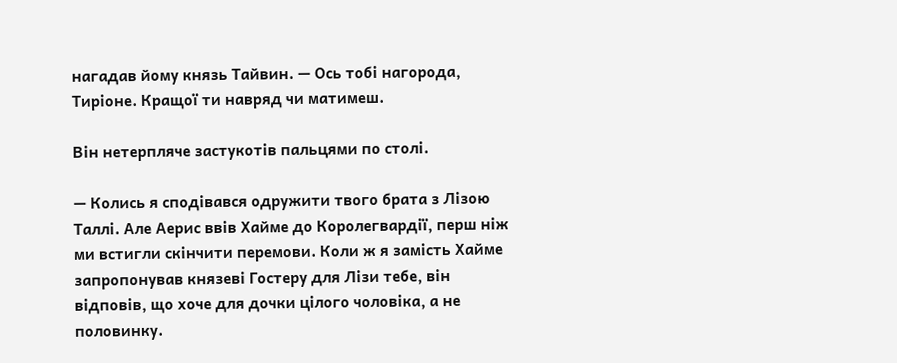нагадав йому князь Тайвин. — Ось тобі нагорода, Тиріоне. Кращої ти навряд чи матимеш.

Він нетерпляче застукотів пальцями по столі.

— Колись я сподівався одружити твого брата з Лізою Таллі. Але Аерис ввів Хайме до Королегвардії, перш ніж ми встигли скінчити перемови. Коли ж я замість Хайме запропонував князеві Гостеру для Лізи тебе, він відповів, що хоче для дочки цілого чоловіка, а не половинку.